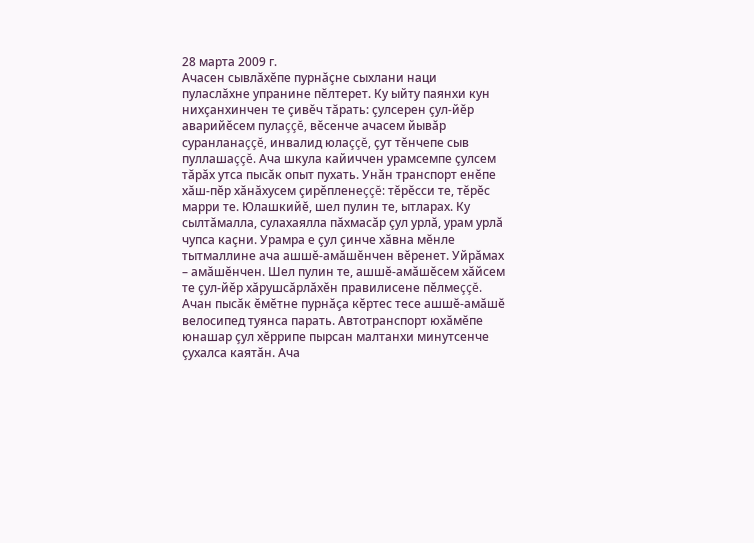28 марта 2009 г.
Ачасен сывлăхĕпе пурнăçне сыхлани наци пуласлăхне упранине пĕлтерет. Ку ыйту паянхи кун нихçанхинчен те çивĕч тăрать: çулсерен çул-йĕр аварийĕсем пулаççĕ, вĕсенче ачасем йывăр суранланаççĕ, инвалид юлаççĕ, çут тĕнчепе сыв пуллашаççĕ. Ача шкула кайиччен урамсемпе çулсем тăрăх утса пысăк опыт пухать. Унăн транспорт енĕпе хăш-пĕр хăнăхусем çирĕпленеççĕ: тĕрĕсси те, тĕрĕс марри те. Юлашкийĕ, шел пулин те, ытларах. Ку сылтăмалла, сулахаялла пăхмасăр çул урлă, урам урлă чупса каçни. Урамра е çул çинче хăвна мĕнле тытмаллине ача ашшĕ-амăшĕнчен вĕренет. Уйрăмах – амăшĕнчен. Шел пулин те, ашшĕ-амăшĕсем хăйсем те çул-йĕр хăрушсăрлăхĕн правилисене пĕлмеççĕ.
Ачан пысăк ĕмĕтне пурнăçа кĕртес тесе ашшĕ-амăшĕ велосипед туянса парать. Автотранспорт юхăмĕпе юнашар çул хĕррипе пырсан малтанхи минутсенче çухалса каятăн. Ача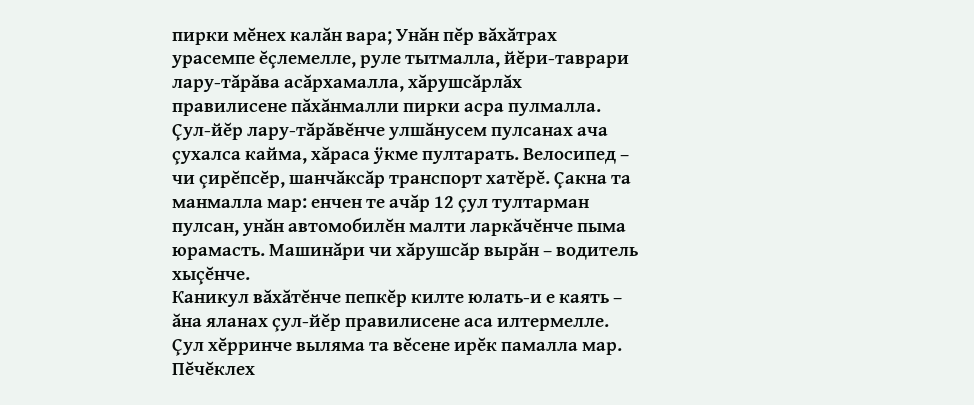пирки мĕнех калăн вара; Унăн пĕр вăхăтрах урасемпе ĕçлемелле, руле тытмалла, йĕри-таврари лару-тăрăва асăрхамалла, хăрушсăрлăх правилисене пăхăнмалли пирки асра пулмалла. Çул-йĕр лару-тăрăвĕнче улшăнусем пулсанах ача çухалса кайма, хăраса ÿкме пултарать. Велосипед – чи çирĕпсĕр, шанчăксăр транспорт хатĕрĕ. Çакна та манмалла мар: енчен те ачăр 12 çул тултарман пулсан, унăн автомобилĕн малти ларкăчĕнче пыма юрамасть. Машинăри чи хăрушсăр вырăн – водитель хыçĕнче.
Каникул вăхăтĕнче пепкĕр килте юлать-и е каять – ăна яланах çул-йĕр правилисене аса илтермелле. Çул хĕрринче выляма та вĕсене ирĕк памалла мар. Пĕчĕклех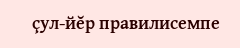çул-йĕр правилисемпе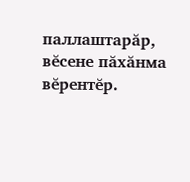паллаштарăр, вĕсене пăхăнма вĕрентĕр.